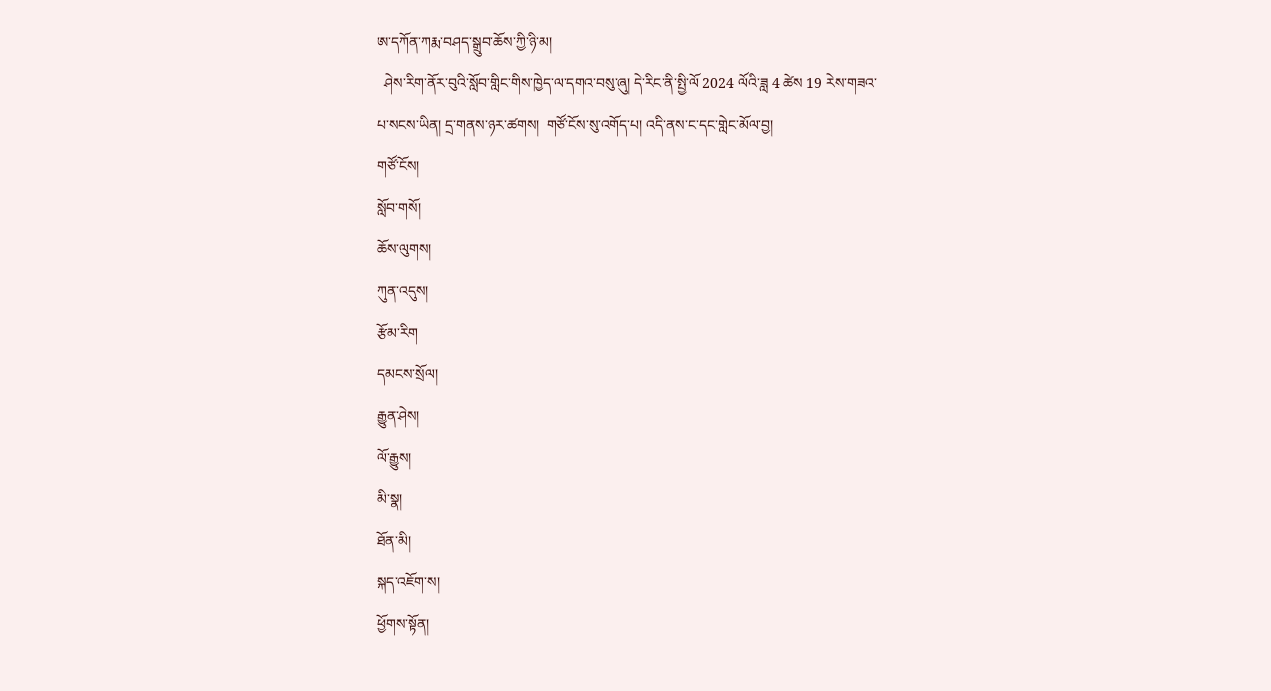ཨ་དཀོན་ཀརྨ་བཤད་སྒྲུབ་ཆོས་ཀྱི་ཉི་མ།
  ཤེས་རིག་ནོར་བུའི་སློབ་གླིང་གིས་ཁྱེད་ལ་དགའ་བསུ་ཞུ། དེ་རིང་ནི་སྤྱི་ལོ 2024 ལོའི་ཟླ 4 ཚེས 19 རེས་གཟའ་པ་སངས་ཡིན། དྲ་གནས་ཉར་ཚགས།  གཙོ་ངོས་སུ་འགོད་པ། འདི་ནས་ང་དང་གླེང་མོལ་བྱ།
གཙོ་ངོས།
སློབ་གསོ།
ཆོས་ལུགས།
ཀུན་འདུས།
རྩོམ་རིག
དམངས་སྲོལ།
རྒྱུན་ཤེས།
ལོ་རྒྱུས།
མི་སྣ།
ཐོན་མི།
སྐད་འཇོག་ས།
ཕྱོགས་སྟོན།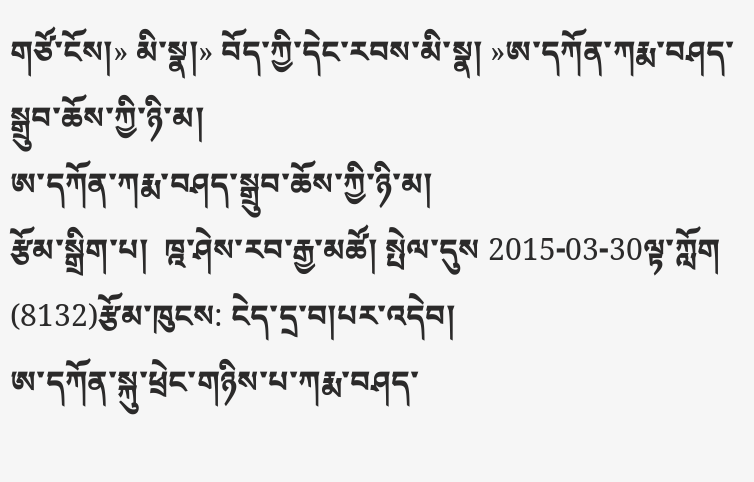གཙོ་ངོས།» མི་སྣ།» བོད་ཀྱི་དེང་རབས་མི་སྣ། »ཨ་དཀོན་ཀརྨ་བཤད་སྒྲུབ་ཆོས་ཀྱི་ཉི་མ།
ཨ་དཀོན་ཀརྨ་བཤད་སྒྲུབ་ཆོས་ཀྱི་ཉི་མ།
རྩོམ་སྒྲིག་པ།  ཁྰ་ཤེས་རབ་རྒྱ་མཚོ། སྤེལ་དུས 2015-03-30ལྟ་ཀློག (8132)རྩོམ་ཁུངས: ངེད་དྲ་བ།པར་འདེབ།
ཨ་དཀོན་སྐུ་ཕྲེང་གཉིས་པ་ཀརྨ་བཤད་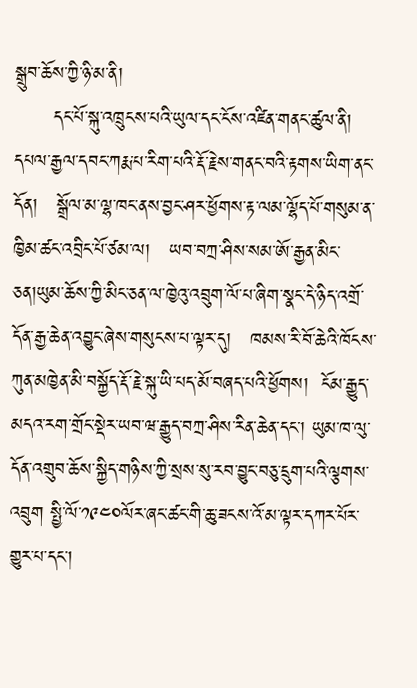སྒྲུབ་ཆོས་ཀྱི་ཉི་མ་ནི།
      དང་པོ་སྐུ་འཁྲུངས་པའི་ཡུལ་དང་ངོས་འཛིན་གནང་ཚུལ་ནི།   དཔལ་རྒྱལ་དབང་ཀརྨ་པ་རིག་པའི་རྡོ་རྗེས་གནང་བའི་རྟགས་ཡིག་ནང་དོན།   སྒྲོལ་མ་ལྷ་ཁང་ནས་བྱང་ཤར་ཕྱོགས་རྟ་ལམ་ལྷོད་པོ་གསུམ་ན་ཁྱིམ་ཚང་འབྲིང་པོ་ཙམ་ལ།   ཡབ་བཀྲ་ཤིས་སམ་ཨོ་རྒྱན་མིང་ཅན།ཡུམ་ཆོས་ཀྱི་མིང་ཅན་ལ་ཁྱེའུ་འབྲུག་ལོ་པ་ཞིག་སྣང་དེ་ཉིད་འགྲོ་དོན་རྒྱ་ཆེན་འབྱུང་ཞེས་གསུངས་པ་ལྟར་དུ།   ཁམས་རི་བོ་ཆེའི་ཁོངས་ཀུན་མཁྱེན་མི་བསྐྱོད་རྡོ་རྗེ་སྐུ་ཡི་པད་མོ་བཞད་པའི་ཕྱོགས།  ངོམ་རྒྱུད་མདའ་རག་གྲོང་སྡེར་ཡབ་ཝ་རྒྱུད་བཀྲ་ཤིས་རིན་ཆེན་དང་། ཡུམ་ཁ་ལུ་དོན་འགྲུབ་ཆོས་སྐྱིད་གཉིས་ཀྱི་སྲས་སུ་རབ་བྱུང་བཅུ་དྲུག་པའི་ལྕགས་འབྲུག སྤྱི་ལོ་༡༩༤༠ལོར་ཞང་ཚང་གི་ཆུ་ཟངས་འོ་མ་ལྟར་དཀར་པོར་གྱུར་པ་དང་།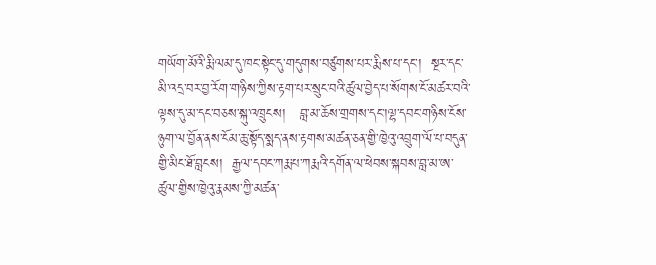གཡོག་མོའི་རྨི་ལམ་དུ་ཁང་སྟེང་དུ་གདུགས་བཙུགས་པར་རྨིས་པ་དང་།  སྔར་དང་མི་འདྲ་བར་བྱ་རོག་གཉིས་ཀྱིས་རྟག་པར་སྲུང་བའི་ཚུལ་བྱེད་པ་སོགས་ངོ་མཚར་བའི་ལྟས་དུ་མ་དང་བཅས་སྐུ་འཁྲུངས།   བླ་མ་ཆོས་གྲགས་དང་།ལྷ་དབང་གཉིས་ངོས་ཉུག་ལ་བྱོན་ནས་ངོམ་ཆུ་སྟོད་སྨད་ནས་རྟགས་མཚན་ཅན་གྱི་ཁྱེའུ་འབྲུག་ལོ་པ་བདུན་གྱི་མིང་ཐོ་བླངས།  རྒྱལ་དབང་ཀརྨ་པ་ཀརྨའི་དགོན་ལ་ཕེབས་སྐབས་བླ་མ་ཨ་ཚུལ་གྱིས་ཁྱེའུ་རྣམས་ཀྱི་མཚན་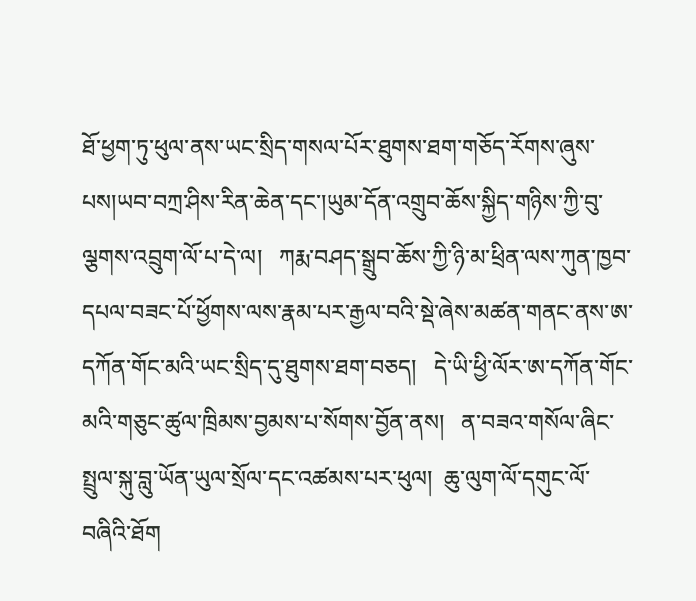ཐོ་ཕྱག་ཏུ་ཕུལ་ནས་ཡང་སྲིད་གསལ་པོར་ཐུགས་ཐག་གཅོད་རོགས་ཞུས་པས།ཡབ་བཀྲ་ཤིས་རིན་ཆེན་དང་།ཡུམ་དོན་འགྲུབ་ཆོས་སྐྱིད་གཉིས་ཀྱི་བུ་ལྕགས་འབྲུག་ལོ་པ་དེ་ལ།   ཀརྨ་བཤད་སྒྲུབ་ཆོས་ཀྱི་ཉི་མ་ཕྲིན་ལས་ཀུན་ཁྱབ་དཔལ་བཟང་པོ་ཕྱོགས་ལས་རྣམ་པར་རྒྱལ་བའི་སྡེ་ཞེས་མཚན་གནང་ནས་ཨ་དཀོན་གོང་མའི་ཡང་སྲིད་དུ་ཐུགས་ཐག་བཅད།   དེ་ཡི་ཕྱི་ལོར་ཨ་དཀོན་གོང་མའི་གཅུང་ཚུལ་ཁྲིམས་བྱམས་པ་སོགས་བྱོན་ནས།   ན་བཟའ་གསོལ་ཞིང་སྤྲུལ་སྐུ་བླུ་ཡོན་ཡུལ་སྲོལ་དང་འཚམས་པར་ཕུལ།  ཆུ་ལུག་ལོ་དགུང་ལོ་བཞིའི་ཐོག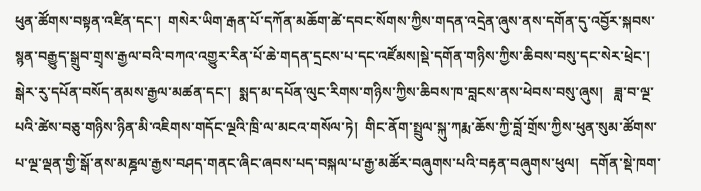ཕུན་ཚོགས་བསྟན་འཛིན་དང་།  གསེར་ཡིག་རྒན་པོ་དཀོན་མཆོག་ཚེ་དབང་སོགས་ཀྱིས་གདན་འདྲེན་ཞུས་ནས་དགོན་དུ་འབྱོར་སྐབས་སྙན་བརྒྱུད་སྒྲུབ་གྲྭས་རྒྱལ་བའི་བཀའ་འགྱུར་རིན་པོ་ཆེ་གདན་དྲངས་པ་དང་འཛོམས།སྡེ་དགོན་གཉིས་ཀྱིས་ཆིབས་བསུ་དང་སེར་ཕྲེང་།  སྒེར་རུ་དཔོན་བསོད་ནམས་རྒྱལ་མཚན་དང་།  སྨད་མ་དཔོན་ལུང་རིགས་གཉིས་ཀྱིས་ཆིབས་ཁ་བླངས་ནས་ཕེབས་བསུ་ཞུས།   ཟླ་བ་ལྔ་པའི་ཚེས་བཅུ་གཉིས་ཉིན་མི་འཇིགས་གདོང་ལྔའི་ཁྲི་ལ་མངའ་གསོལ་ཏེ།  གིང་ནོག་སྤྲུལ་སྐུ་ཀརྨ་ཆོས་ཀྱི་བློ་གྲོས་ཀྱིས་ཕུན་སུམ་ཚོགས་པ་ལྔ་ལྡན་གྱི་སྒོ་ནས་མཎྜལ་རྒྱས་བཤད་གནང་ཞིང་ཞབས་པད་བསྐལ་པ་རྒྱ་མཚོར་བཞུགས་པའི་བརྟན་བཞུགས་ཕུལ།   དགོན་སྡེ་ཁག་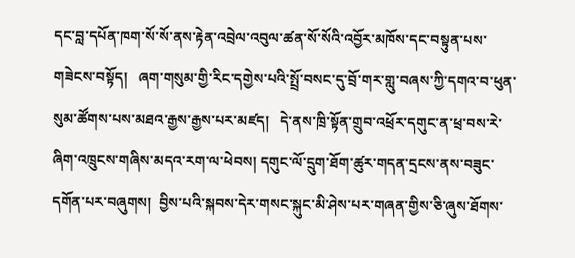དང་བླ་དཔོན་ཁག་སོ་སོ་ནས་རྟེན་འབྲེལ་འབུལ་ཚན་སོ་སོའི་འབྱོར་མཁོས་དང་བསྟུན་པས་གཟེངས་བསྟོད།   ཞག་གསུམ་གྱི་རིང་དགྱེས་པའི་སྤྲོ་བསང་དུ་བྲོ་གར་གླུ་བཞས་ཀྱི་དགའ་བ་ཕུན་སུམ་ཚོགས་པས་མཐའ་རྒྱས་རྒྱས་པར་མཛད།   དེ་ནས་ཁྲི་སྟོན་གྲུབ་འཕྲོར་དགུང་ན་ཕྲ་བས་རེ་ཞིག་འཁྲུངས་གཞིས་མདའ་རག་ལ་ཕེབས། དགུང་ལོ་དྲུག་ཐོག་ཚུར་གདན་དྲངས་ནས་བཟུང་དགོན་པར་བཞུགས།  བྱིས་པའི་སྐབས་དེར་གསང་སྐུང་མི་ཤེས་པར་གཞན་གྱིས་ཅི་ཞུས་ཐོགས་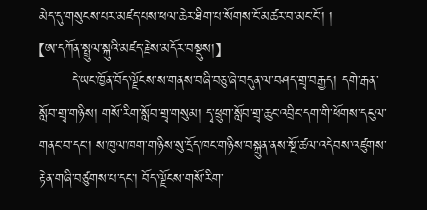མེད་དུ་གསུངས་པར་མཛད་པས་ཕལ་ཆེར་ཐིག་པ་སོགས་ངོ་མཚར་བ་མང་ངོ་། །
【ཨ་དཀོན་སྤྲུལ་སྐུའི་མཛད་རྗེས་མདོར་བསྡུས།】
       དེ་ཡང་ཁྱོན་བོད་ལྗོངས་ས་གནས་བཞི་བཅུ་ཞེ་བདུན་ལ་བཤད་གྲྭ་བརྒྱད། དགེ་རྒན་སློབ་གྲྭ་གཉིས། གསོ་རིག་སློབ་གྲྭ་གསུམ། དྭ་ཕྲུག་སློབ་གྲྭ་ཆུང་འབྲིང་དག་གི་ཕོགས་དངུལ་གནང་བ་དང་། ས་ཁུལ་ཁག་གཉིས་སུ་དྲོད་ཁང་གཉིས་བསྐྲུན་ནས་སྔོ་ཚལ་འདེབས་འཛུགས་རྟེན་གཞི་བཙུགས་པ་དང་། བོད་ལྗོངས་གསོ་རིག་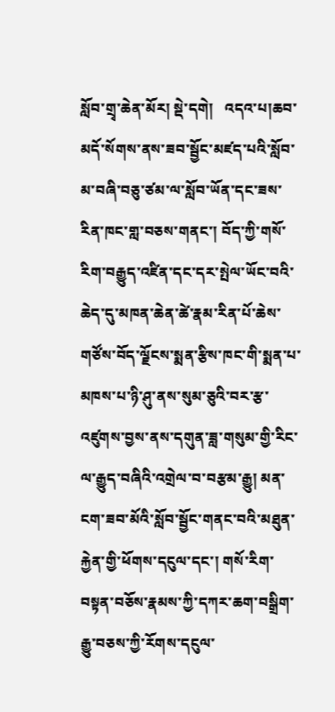སློབ་གྲྭ་ཆེན་མོར། སྡེ་དགེ།   འདའ་པ།ཆབ་མདོ་སོགས་ནས་ཟབ་སྦྱོང་མཛད་པའི་སློབ་མ་བཞི་བཅུ་ཙམ་ལ་སློབ་ཡོན་དང་ཟས་རིན་ཁང་གླ་བཅས་གནང་། བོད་ཀྱི་གསོ་རིག་བརྒྱུད་འཛིན་དང་དར་སྤེལ་ཡོང་བའི་ཆེད་དུ་མཁན་ཆེན་ཚེ་རྣམ་རིན་པོ་ཆེས་གཙོས་བོད་ལྗོངས་སྨན་རྩིས་ཁང་གི་སྨན་པ་མཁས་པ་ཉི་ཤུ་ནས་སུམ་ཅུའི་བར་རྩ་འཛུགས་བྱས་ནས་དགུན་ཟླ་གསུམ་གྱི་རིང་ལ་རྒྱུད་བཞིའི་འགྲེལ་བ་བརྩམ་རྒྱུ། མན་ངག་ཟབ་མོའི་སློབ་སྦྱོང་གནང་བའི་མཐུན་རྐྱེན་གྱི་ཕོགས་དངུལ་དང་། གསོ་རིག་བསྟན་བཅོས་རྣམས་ཀྱི་དཀར་ཆག་བསྒྲིག་རྒྱུ་བཅས་ཀྱི་རོགས་དངུལ་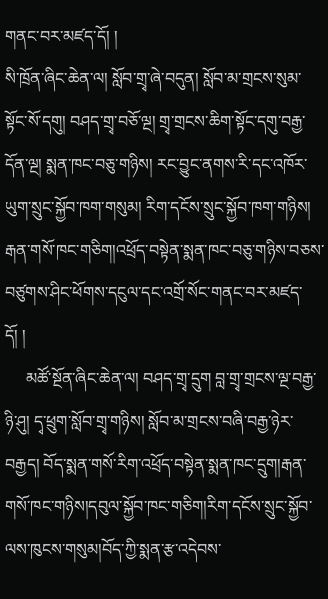གནང་བར་མཛད་དོ། །
སི་ཁྲོན་ཞིང་ཆེན་ལ། སློབ་གྲྭ་ཞེ་བདུན། སློབ་མ་གྲངས་སུམ་སྟོང་སོ་དགུ། བཤད་གྲྭ་བཅོ་ལྔ། གྲྭ་གྲངས་ཆིག་སྟོང་དགུ་བརྒྱ་དོན་ལྔ། སྨན་ཁང་བཅུ་གཉིས། རང་བྱུང་ནགས་རི་དང་འཁོར་ཡུག་སྲུང་སྐྱོབ་ཁག་གསུམ། རིག་དངོས་སྲུང་སྐྱོབ་ཁག་གཉིས། རྒན་གསོ་ཁང་གཅིག།འཕྲོད་བསྟེན་སྨན་ཁང་བཅུ་གཉིས་བཅས་བཙུགས་ཤིང་ཕོགས་དངུལ་དང་འགྲོ་སོང་གནང་བར་མཛད་དོ། །
     མཚོ་སྔོན་ཞིང་ཆེན་ལ། བཤད་གྲྭ་དྲུག བླ་གྲྭ་གྲངས་ལྔ་བརྒྱ་ཉི་ཤུ། དྭ་ཕྲུག་སློབ་གྲྭ་གཉིས། སློབ་མ་གྲངས་བཞི་བརྒྱ་ཉེར་བརྒྱད། བོད་སྨན་གསོ་རིག་འཕྲོད་བསྟེན་སྨན་ཁང་དྲུག།རྒན་གསོ་ཁང་གཉིས།དབུལ་སྐྱོབ་ཁང་གཅིག།རིག་དངོས་སྲུང་སྐྱོབ་ལས་ཁུངས་གསུམ།བོད་ཀྱི་སྨན་རྩ་འདེབས་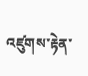འཛུགས་རྟེན་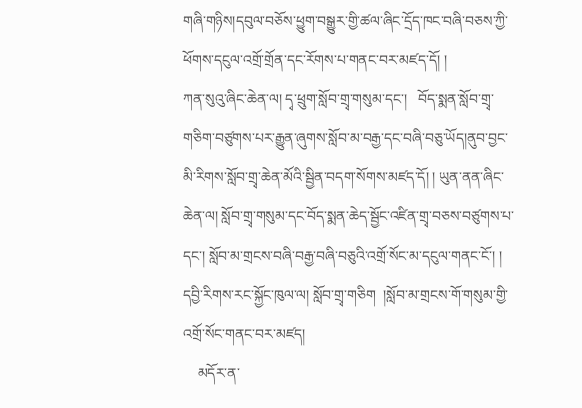གཞི་གཉིས།དབུལ་བཅོས་ཕྱུག་བསྒྱུར་གྱི་ཚལ་ཞིང་དྲོད་ཁང་བཞི་བཅས་ཀྱི་ཕོགས་དངུལ་འགྲོ་གྲོན་དང་རོགས་པ་གནང་བར་མཛད་དོ། །
ཀན་སུའུ་ཞིང་ཆེན་ལ། དྭ་ཕྲུག་སློབ་གྲྭ་གསུམ་དང་།   བོད་སྨན་སློབ་གྲྭ་གཅིག་བཙུགས་པར་རྒྱུན་ཞུགས་སློབ་མ་བརྒྱ་དང་བཞི་བཅུ་ཡོད།ནུབ་བྱང་མི་རིགས་སློབ་གྲྭ་ཆེན་མོའི་སྦྱིན་བདག་སོགས་མཛད་དོ། ། ཡུན་ནན་ཞིང་ཆེན་ལ། སློབ་གྲྭ་གསུམ་དང་བོད་སྨན་ཆེད་སྦྱོང་འཛིན་གྲྭ་བཅས་བཙུགས་པ་དང་། སློབ་མ་གྲངས་བཞི་བརྒྱ་བཞི་བཅུའི་འགྲོ་སོང་མ་དངུལ་གནང་ངོ་། །
དབྱི་རིགས་རང་སྐྱོང་ཁུལ་ལ། སློབ་གྲྭ་གཅིག  །སློབ་མ་གྲངས་གོ་གསུམ་གྱི་འགྲོ་སོང་གནང་བར་མཛད།
    མདོར་ན་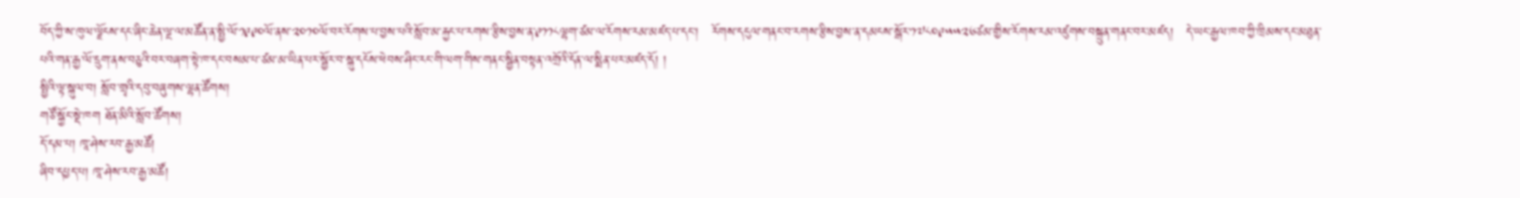བོད་ཀྱི་ས་ཁུལ་ལྗོངས་དང་ཞིང་ཆེན་ལྔ་ལ་མཚོན་ན་སྤྱི་ལོ་༡༩༩༠ལོ་ནས་༢༠༡༠ལོ་བར་རོགས་པ་བྱས་པའི་སློབ་མ་རྐྱང་པ་རགས་རྩིས་བྱས་ན་༩༡༡༨ལྷག་ཙམ་ལ་རོགས་རམ་མཛད་པ་དང་།   རོགས་དངུལ་གནང་བ་རགས་རྩིས་བྱས་ན་དམངས་སྒོར་༡༧༨༠༩༥༥༢༦ཙམ་གྱིས་རོགས་རམ་འཛུགས་བསྐྲུན་གནང་བར་མཛད།   དེ་ཡང་རྒྱལ་ཁབ་ཀྱི་ཁྲིམས་དང་མཐུན་པའི་གན་རྒྱ་ལོ་དྲུག་ནས་བཅུའི་བར་བཞག་སྟེ་ཁ་དང་བསམ་པ་ཙམ་མ་ཡིན་པར་སྦྱོར་བ་སྐུ་དངོས་ཕེབས་ཤིང་རང་གི་ལག་གིས་གནང་སྦྱིན་བསྟན་འགྲོའི་དོན་ལ་སྨིན་པར་མཛད་དོ། །
སྤྱིའི་ལྟ་སྐུལ་བ། སློབ་གྲྭའི་དབུ་བཞུགས་ལྷན་ཚོགས།
གཙོ་སྐྱོང་སྡེ་ཁག ཐོན་མིའི་སློབ་ཚོགས།
དོ་དམ་པ། ཁཱ་ཤེས་རབ་རྒྱ་མཚོ།
ཞིབ་དཔྱད་པ། ཁཱ་ཤེས་རབ་རྒྱ་མཚོ།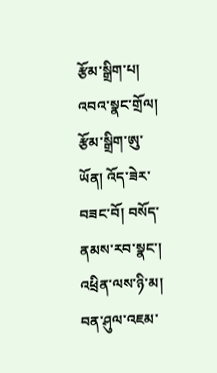རྩོམ་སྒྲིག་པ། འབའ་སྣང་གྲོལ།
རྩོམ་སྒྲིག་ཨུ་ཡོན། འོད་ཟེར་བཟང་བོ། བསོད་ནམས་རབ་སྣང་། འཕྲིན་ལས་ཉི་མ། བན་ཤུལ་འཇམ་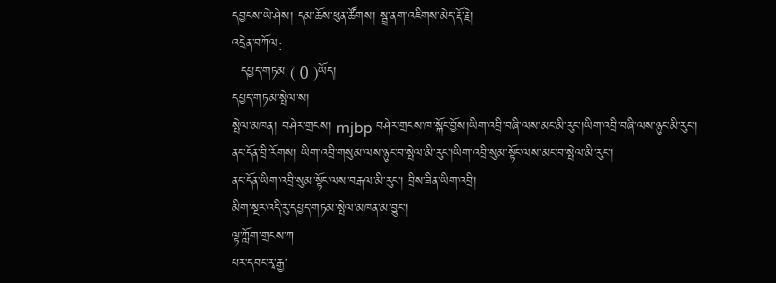དབྱངས་ཡེ་ཤེས། དམ་ཆོས་ཕུན་ཚོགས། སྦྲ་ནག་འཇིགས་མེད་རྡོ་རྗེ།
འདྲེན་བཀོལ:
  དཔྱད་གཏམ ( 0 )ཡོད།
དཔྱད་གཏམ་སྤེལ་ས།
སྤེལ་མཁན། བཤེར་གྲངས། mjbp བཤེར་གྲངས་ཁ་སྐོང་བྱོས།ཡིག་འབྲི་བཞི་ལས་མང་མི་རུང་།ཡིག་འབྲི་བཞི་ལས་ཉུང་མི་རུང་།
ནང་དོན་བྲི་རོགས། ཡིག་འབྲི་གསུམ་ལས་ཉུང་བ་སྤེལ་མི་རུང་།ཡིག་འབྲི་སུམ་སྟོང་ལས་མང་བ་སྤེལ་མི་རུང་།
ནང་དོན་ཡིག་འབྲི་སུམ་སྟོང་ལས་བརྒལ་མི་རུང་། བྲིས་ཟིན་ཡིག་འབྲི།
མིག་སྔར་འདི་རུ་དཔྱད་གཏམ་སྤེལ་མཁན་མ་བྱུང་།
ལྟ་ཀློག་གྲངས་ཀ
པར་དབང་རྭ་རྒྱ་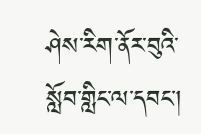ཤེས་རིག་ནོར་བུའི་སློབ་གླིང་ལ་དབང་།